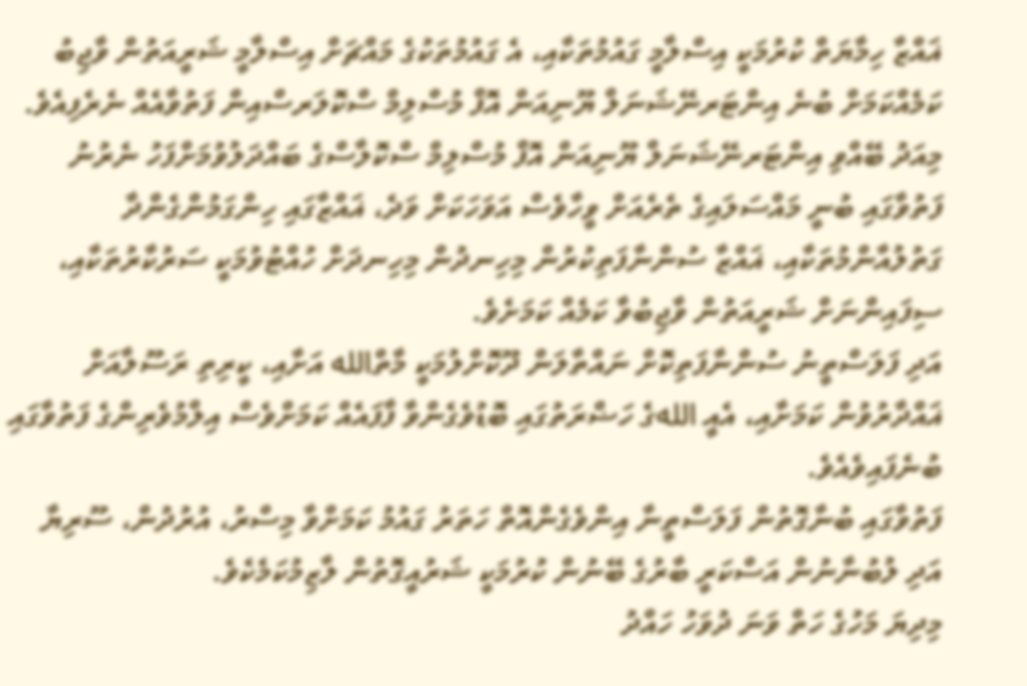ޣައްޒާ ހިމާޔަތް ކުރުމަކީ އިސްލާމީ ގައުމުތަކާއި، އެ ގައުމުތަކުގެ މައްޗަށް އިސްލާމީ ޝަރީއަތުން ވާޖިބު ކަމެއްކަމަށް ބުނެ އިންޓަރނޭޝަނަލް ޔޫނިއަން އޮފް މުސްލިމް ސްކޮލަރސްއިން ފަތުވާއެއް ނެރެފިއެވެ.
މިއަދު ބޭއްވި އިންޓަރނޭޝަނަލް ޔޫނިއަން އޮފް މުސްލިމް ސްކޮލާސްގެ ބައްދަލުވުމަށްފަހު ނެރުނު ފަތުވާގައި ބުނީ މައްސަލައިގެ ތެރެއަށް ވީހާވެސް އަވަހަކަށް ވަދެ، ޣައްޒާގައި ހިންގަމުންގެންދާ ގަތުލުއާންމުތަކާއި، ޣައްޒާ ސުންނާފަތިކުރުން މިހިނދުން މިހިނދަށް ހުއްޓުވުމަކީ ސަރުކާރުތަކާއި، ސިފައިންނަށް ޝަރީއަތުން ވާޖިބުވާ ކަމެއް ކަމަށެވެ.
އަދި ފަލަސްތީނު ސުންނާފަތިކޮށް ނައްތާލަން ދޫކޮށްލުމަކީ މާތްالله އަށާއި، ކީރިތި ރަސޫލާއަށް ޣައްދާރުވުން ކަމަށާއި، އެއީ اللهގެ ހަޟްރަތުގައި ބޮޑުވެގެންވާ ފާފައެއް ކަމަށްވެސް އިލްމުވެރިންގެ ފަތުވާގައި ބުނެފައިވެއެވެ.
ފަތުވާގައި ބުނާގޮތުން ފަލަސްތީނާ އިންވެގެންއޮތް ހަތަރު ގައުމު ކަމަށްވާ މިސްރު، އުރުދުން، ސޫރިޔާ އަދި ލުބުނާނުން އަސްކަރީ ބާރުގެ ބޭނުން ކުރުމަކީ ޝަރުއީގޮތުން ލާޒިމުކަމެކެވެ.
މިދިޔަ މަހުގެ ހަތް ވަނަ ދުވަހު ހައްދު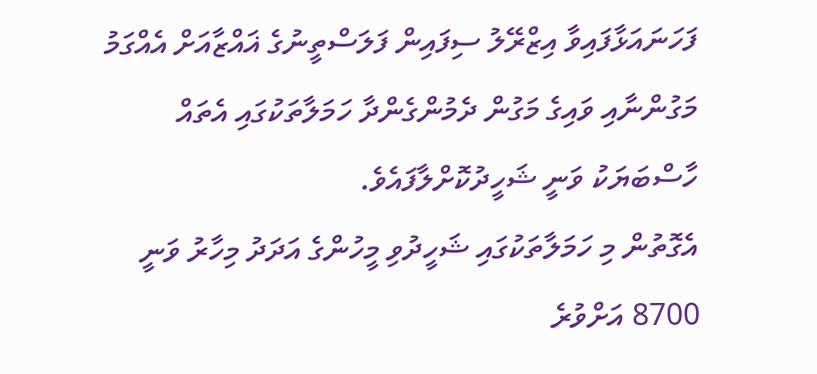ފަހަނައަޅާފައިވާ އިޒްރޭލު ސިފައިން ފަލަސްތީނުގެ ޣައްޒާއަށް އެއްގަމު މަގުންނާއި ވައިގެ މަގުން ދެމުންގެންދާ ހަމަލާތަކުގައި އެތައް ހާސްބަޔަކު ވަނީ ޝަހީދުކޮށްލާފައެވެ.
އެގޮތުން މި ހަމަލާތަކުގައި ޝަހީދުވި މީހުންގެ އަދަދު މިހާރު ވަނީ 8700 އަށްވުރެ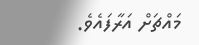މައްޗަށް އަރާފައެވެ.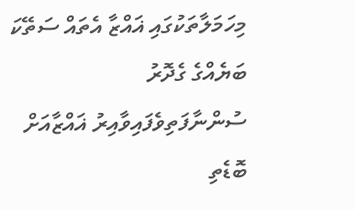މިހަމަލާތަކުގައި ޣައްޒާ އެތައް ސަތޭކަ ބަޔެއްގެ ގެދޮރު ސުންނާފަތިވެފައިވާއިރު ޣައްޒާއަށް ބޮޑެތި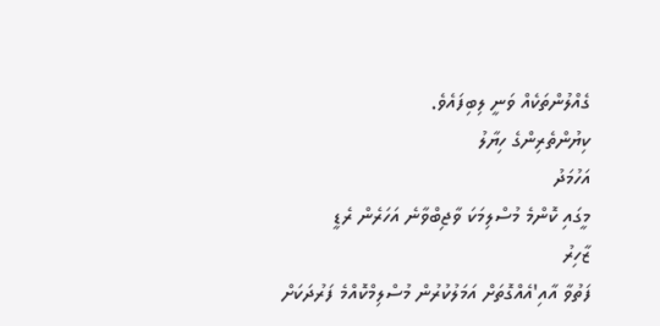ގެއްލުންތަކެއް ވަނީ ލިބިފައެވެ.
ކިޔުންތެރިންގެ ހިޔާލު
އަހުމަދު
މީގައި ކޮންމެ މުސްލިމަކަ ވާޖިބްވާނެ އަހަރެން ރެޑީ
ޒާހިރު
ފަތުވާ އާއި'އެއްގޮތަށް އަމަލުކުރުން މުސްލިމްކޮއްމެ ފަރުދަކަށް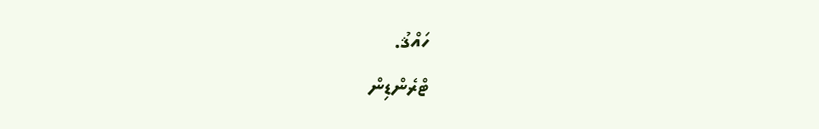ހައްޤު.
ޓްރެންޑިން